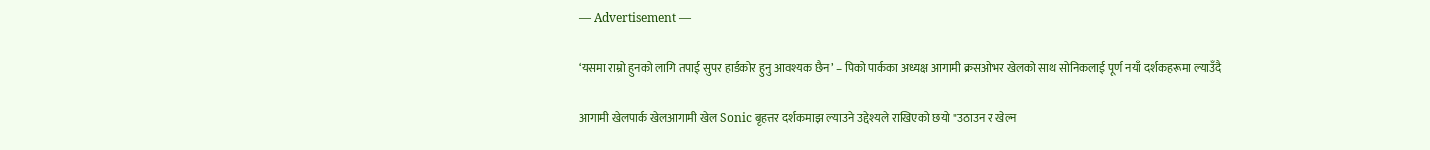― Advertisement ―

‘यसमा राम्रो हुनको लागि तपाई सुपर हार्डकोर हुनु आवश्यक छैन’ – पिको पार्कका अध्यक्ष आगामी क्रसओभर खेलको साथ सोनिकलाई पूर्ण नयाँ दर्शकहरूमा ल्याउँदै

आगामी खेलपार्क खेलआगामी खेल Sonic बृहत्तर दर्शकमाझ ल्याउने उद्देश्यले राखिएको छयो "उठाउन र खेल्न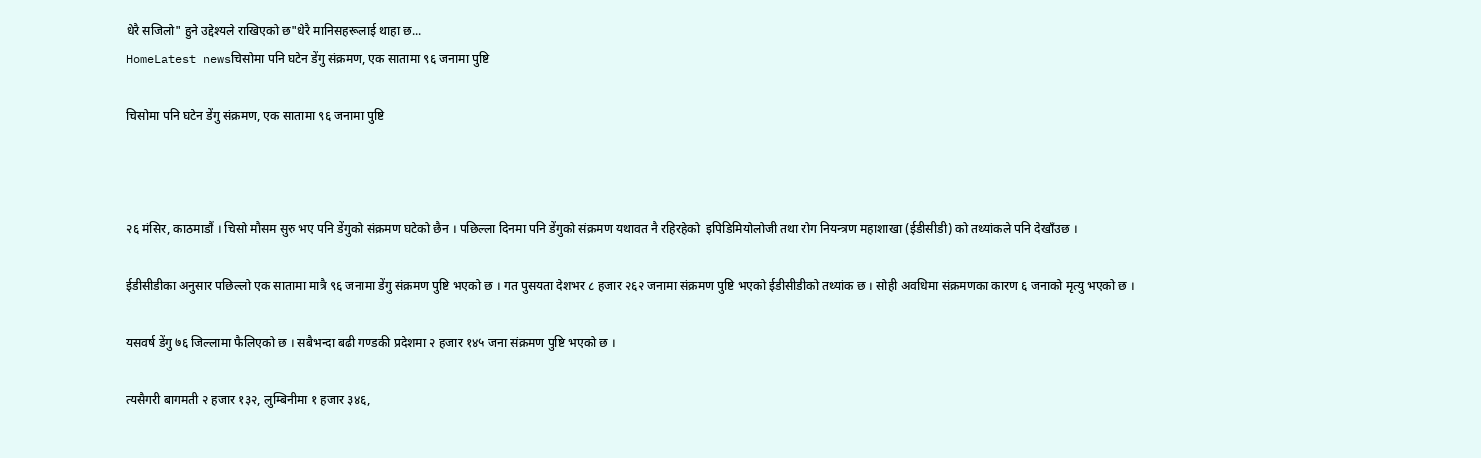धेरै सजिलो" हुने उद्देश्यले राखिएको छ"धेरै मानिसहरूलाई थाहा छ...
HomeLatest newsचिसोमा पनि घटेन डेंगु संक्रमण, एक सातामा ९६ जनामा पुष्टि

चिसोमा पनि घटेन डेंगु संक्रमण, एक सातामा ९६ जनामा पुष्टि



२६ मंसिर, काठमाडौं । चिसो मौसम सुरु भए पनि डेंगुको संक्रमण घटेको छैन । पछिल्ला दिनमा पनि डेंगुको संक्रमण यथावत नै रहिरहेको  इपिडिमियोलोजी तथा रोग नियन्त्रण महाशाखा (ईडीसीडी) को तथ्यांकले पनि देखाँउछ ।

ईडीसीडीका अनुसार पछिल्लो एक सातामा मात्रै ९६ जनामा डेंगु संक्रमण पुष्टि भएको छ । गत पुसयता देशभर ८ हजार २६२ जनामा संक्रमण पुष्टि भएको ईडीसीडीको तथ्यांक छ । सोही अवधिमा संक्रमणका कारण ६ जनाको मृत्यु भएको छ ।

यसवर्ष डेंगु ७६ जिल्लामा फैलिएको छ । सबैभन्दा बढी गण्डकी प्रदेशमा २ हजार १४५ जना संक्रमण पुष्टि भएको छ ।

त्यसैगरी बागमती २ हजार १३२, लुम्बिनीमा १ हजार ३४६,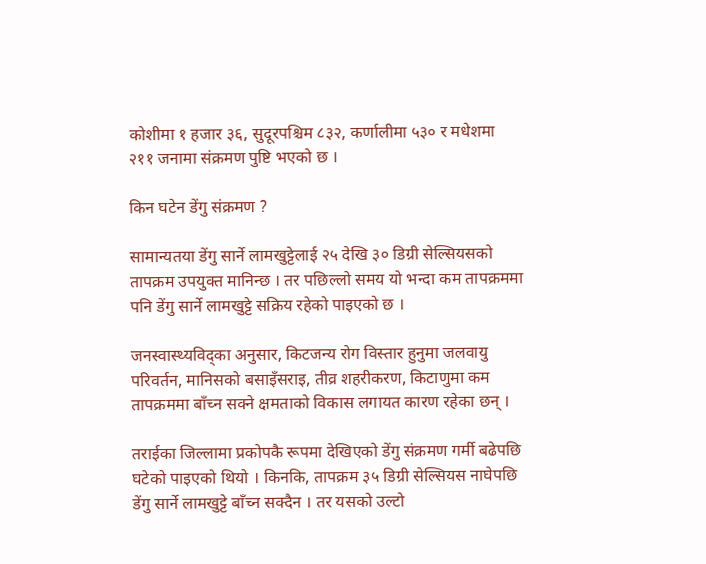कोशीमा १ हजार ३६, सुदूरपश्चिम ८३२, कर्णालीमा ५३० र मधेशमा २११ जनामा संक्रमण पुष्टि भएको छ ।

किन घटेन डेंगु संक्रमण ?

सामान्यतया डेंगु सार्ने लामखुट्टेलाई २५ देखि ३० डिग्री सेल्सियसको तापक्रम उपयुक्त मानिन्छ । तर पछिल्लो समय यो भन्दा कम तापक्रममा पनि डेंगु सार्ने लामखुट्टे सक्रिय रहेको पाइएको छ ।

जनस्वास्थ्यविद्का अनुसार, किटजन्य रोग विस्तार हुनुमा जलवायु परिवर्तन, मानिसको बसाइँसराइ, तीव्र शहरीकरण, किटाणुमा कम तापक्रममा बाँच्न सक्ने क्षमताको विकास लगायत कारण रहेका छन् ।

तराईका जिल्लामा प्रकोपकै रूपमा देखिएको डेंगु संक्रमण गर्मी बढेपछि घटेको पाइएको थियो । किनकि, तापक्रम ३५ डिग्री सेल्सियस नाघेपछि डेंगु सार्ने लामखुट्टे बाँच्न सक्दैन । तर यसको उल्टो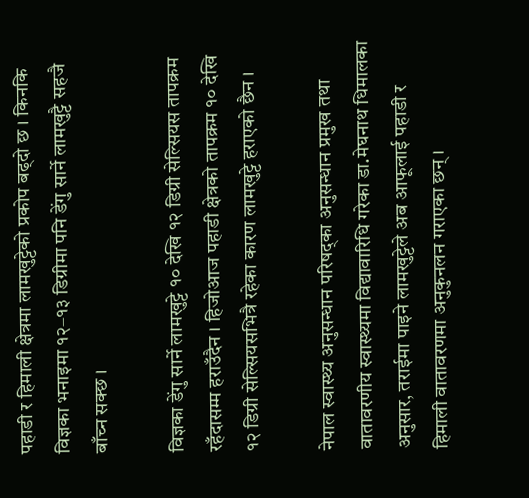पहाडी र हिमाली क्षेत्रमा लामखुट्टेको प्रकोप बढ्दो छ । किनकि विज्ञका भनाइमा १२–१३ डिग्रीमा पनि डेंगु सार्ने लामखुट्टै सहजै बाँच्न सक्छ ।

विज्ञका डेंगु सार्ने लामखुट्टे १० देखि १२ डिग्री सेल्सियस तापक्रम रहँदासम्म हराउँदैन । हिजोआज पहाडी क्षेत्रको तापक्रम १० देखि १२ डिग्री सेल्सियसभित्रै रहेका कारण लामखुट्टे हराएको छैन ।

नेपाल स्वास्थ्य अनुसन्धान परिषद्का अनुसन्धान प्रमुख तथा वातावरणीय स्वास्थ्यमा विद्यावारिधि गरेका डा.मेघनाथ धिमालका अनुसार, तराईमा पाइने लामखुट्टेले अब आफूलाई पहाडी र हिमाली वातावरणमा अनुकुनलन गराएका छन् ।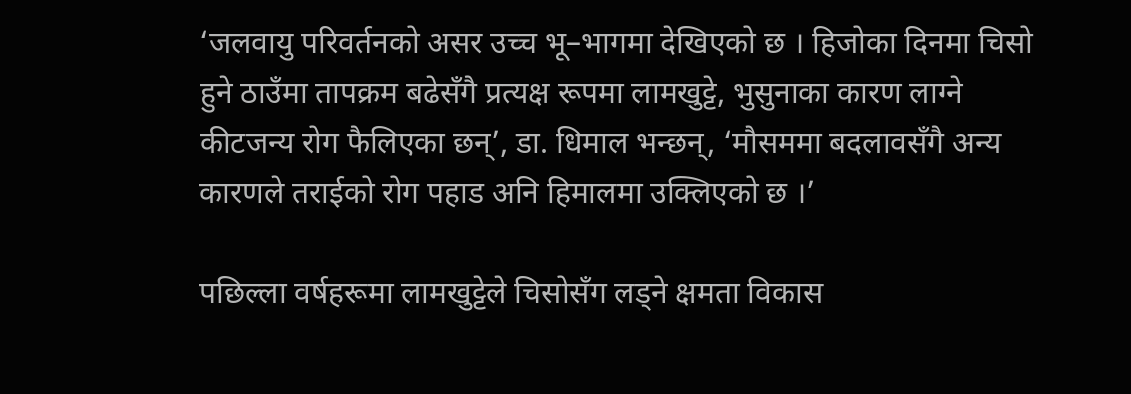‘जलवायु परिवर्तनको असर उच्च भू–भागमा देखिएको छ । हिजोका दिनमा चिसो हुने ठाउँमा तापक्रम बढेसँगै प्रत्यक्ष रूपमा लामखुट्टे, भुसुनाका कारण लाग्ने कीटजन्य रोग फैलिएका छन्’, डा. धिमाल भन्छन्, ‘मौसममा बदलावसँगै अन्य कारणले तराईको रोग पहाड अनि हिमालमा उक्लिएको छ ।’

पछिल्ला वर्षहरूमा लामखुट्टेले चिसोसँग लड्ने क्षमता विकास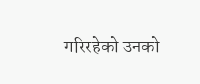गरिरहेको उनको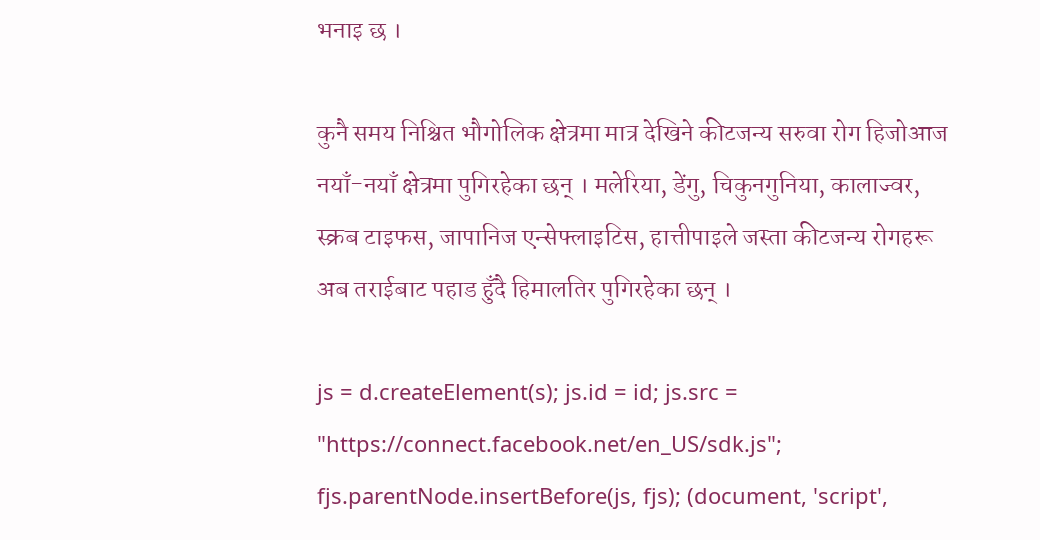भनाइ छ ।

कुनै समय निश्चित भौगोलिक क्षेत्रमा मात्र देखिने कीटजन्य सरुवा रोग हिजोआज नयाँ-नयाँ क्षेत्रमा पुगिरहेका छन् । मलेरिया, डेंगु, चिकुनगुनिया, कालाज्वर, स्क्रब टाइफस, जापानिज एन्सेफ्लाइटिस, हात्तीपाइले जस्ता कीटजन्य रोगहरू अब तराईबाट पहाड हुँदै हिमालतिर पुगिरहेका छन् ।

js = d.createElement(s); js.id = id; js.src = "https://connect.facebook.net/en_US/sdk.js"; fjs.parentNode.insertBefore(js, fjs); (document, 'script',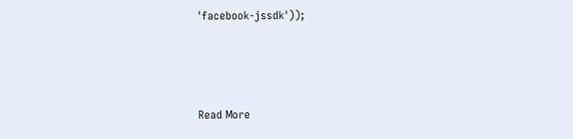'facebook-jssdk'));



Read More